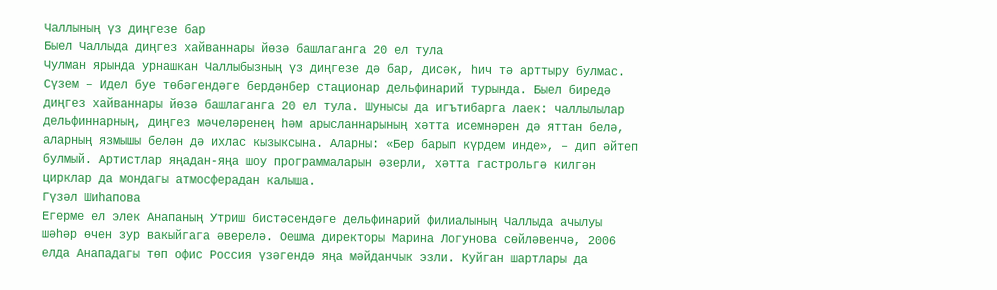Чаллының үз диңгезе бар
Быел Чаллыда диңгез хайваннары йөзә башлаганга 20 ел тула
Чулман ярында урнашкан Чаллыбызның үз диңгезе дә бар, дисәк, һич тә арттыру булмас. Сүзем – Идел буе төбәгендәге бердәнбер стационар дельфинарий турында. Быел биредә диңгез хайваннары йөзә башлаганга 20 ел тула. Шунысы да игътибарга лаек: чаллылылар дельфиннарның, диңгез мәчеләренең һәм арысланнарының хәтта исемнәрен дә яттан белә, аларның язмышы белән дә ихлас кызыксына. Аларны: «Бер барып күрдем инде», – дип әйтеп булмый. Артистлар яңадан-яңа шоу программаларын әзерли, хәтта гастрольгә килгән цирклар да мондагы атмосферадан калыша.
Гүзәл Шиһапова
Егерме ел элек Анапаның Утриш бистәсендәге дельфинарий филиалының Чаллыда ачылуы шәһәр өчен зур вакыйгага әверелә. Оешма директоры Марина Логунова сөйләвенчә, 2006 елда Анападагы төп офис Россия үзәгендә яңа мәйданчык эзли. Куйган шартлары да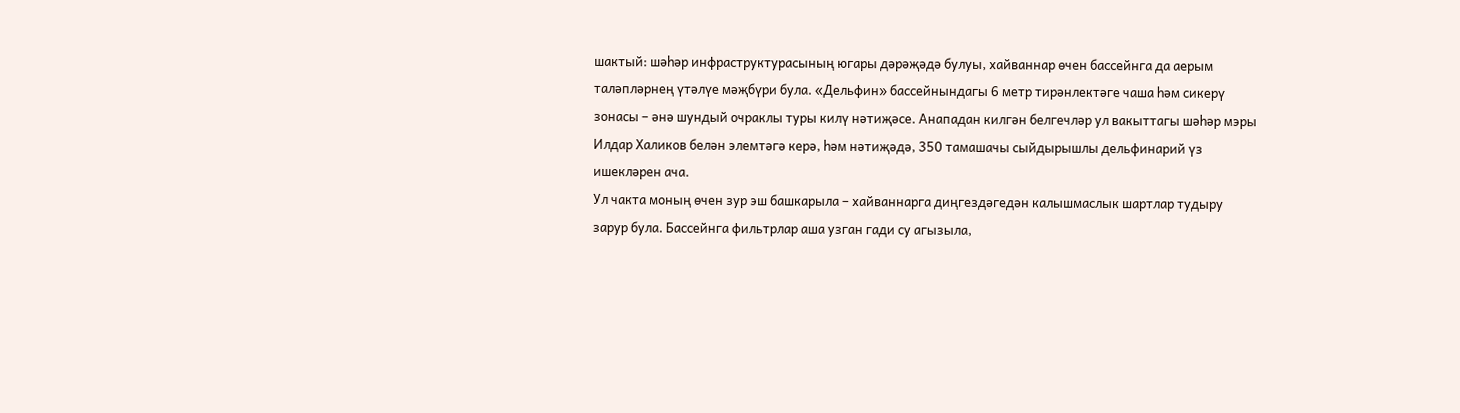шактый: шәһәр инфраструктурасының югары дәрәҗәдә булуы, хайваннар өчен бассейнга да аерым таләпләрнең үтәлүе мәҗбүри була. «Дельфин» бассейнындагы 6 метр тирәнлектәге чаша һәм сикерү зонасы – әнә шундый очраклы туры килү нәтиҗәсе. Анападан килгән белгечләр ул вакыттагы шәһәр мэры Илдар Халиков белән элемтәгә керә, һәм нәтиҗәдә, 350 тамашачы сыйдырышлы дельфинарий үз ишекләрен ача.
Ул чакта моның өчен зур эш башкарыла – хайваннарга диңгездәгедән калышмаслык шартлар тудыру зарур була. Бассейнга фильтрлар аша узган гади су агызыла,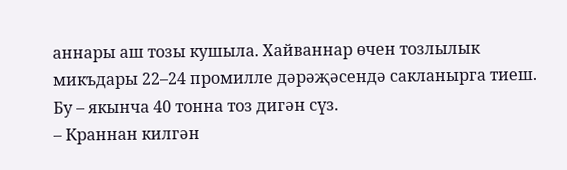аннары аш тозы кушыла. Хайваннар өчен тозлылык микъдары 22–24 промилле дәрәҗәсендә сакланырга тиеш. Бу – якынча 40 тонна тоз дигән сүз.
– Краннан килгән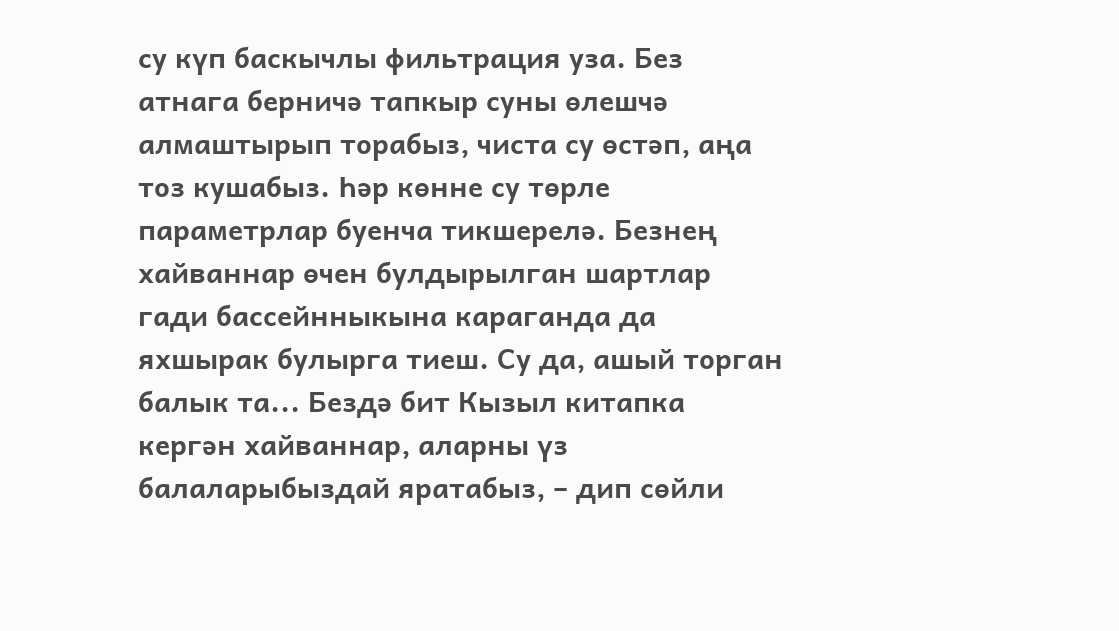су күп баскычлы фильтрация уза. Без атнага берничә тапкыр суны өлешчә алмаштырып торабыз, чиста су өстәп, аңа тоз кушабыз. Һәр көнне су төрле параметрлар буенча тикшерелә. Безнең хайваннар өчен булдырылган шартлар гади бассейнныкына караганда да яхшырак булырга тиеш. Су да, ашый торган балык та... Бездә бит Кызыл китапка кергән хайваннар, аларны үз балаларыбыздай яратабыз, – дип сөйли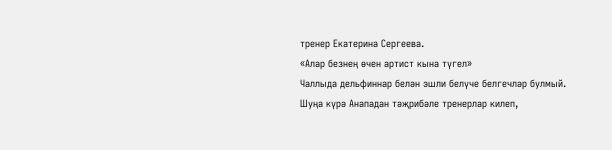тренер Екатерина Сергеева.
«Алар безнең өчен артист кына түгел»
Чаллыда дельфиннар белән эшли белүче белгечләр булмый. Шуңа күрә Анападан тәҗрибәле тренерлар килеп,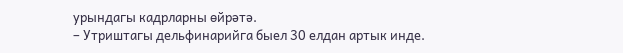урындагы кадрларны өйрәтә.
– Утриштагы дельфинарийга быел 30 елдан артык инде.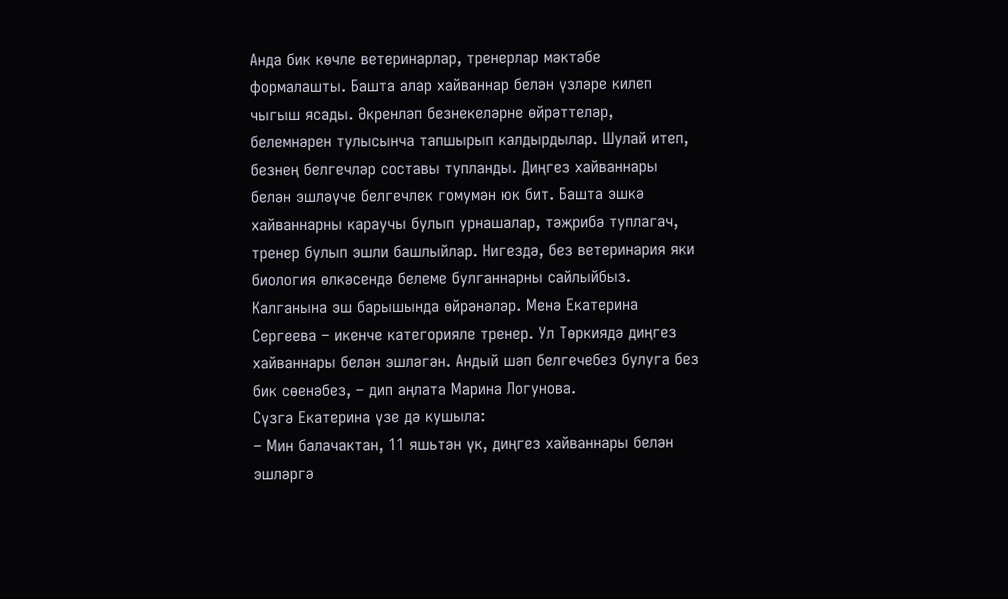Анда бик көчле ветеринарлар, тренерлар мәктәбе формалашты. Башта алар хайваннар белән үзләре килеп чыгыш ясады. Әкренләп безнекеләрне өйрәттеләр, белемнәрен тулысынча тапшырып калдырдылар. Шулай итеп, безнең белгечләр составы тупланды. Диңгез хайваннары белән эшләүче белгечлек гомумән юк бит. Башта эшкә хайваннарны караучы булып урнашалар, тәҗрибә туплагач, тренер булып эшли башлыйлар. Нигездә, без ветеринария яки биология өлкәсендә белеме булганнарны сайлыйбыз. Калганына эш барышында өйрәнәләр. Менә Екатерина Сергеева – икенче категорияле тренер. Ул Төркиядә диңгез хайваннары белән эшләгән. Андый шәп белгечебез булуга без бик сөенәбез, – дип аңлата Марина Логунова.
Сүзгә Екатерина үзе дә кушыла:
– Мин балачактан, 11 яшьтән үк, диңгез хайваннары белән эшләргә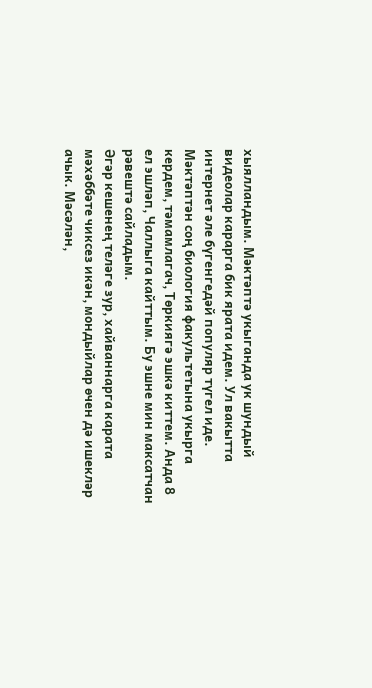хыялландым. Мәктәптә укыганда ук шундый видеолар карарга бик ярата идем. Ул вакытта интернет әле бүгенгедәй популяр түгел иде. Мәктәптән соң биология факультетына укырга кердем, тәмамлагач, Төркиягә эшкә киттем. Анда 8 ел эшләп, Чаллыга кайттым. Бу эшне мин максатчан рәвештә сайладым.
Әгәр кешенең теләге зур, хайваннарга карата мәхәббәте чиксез икән, мондыйлар өчен дә ишекләр ачык. Мәсәлән,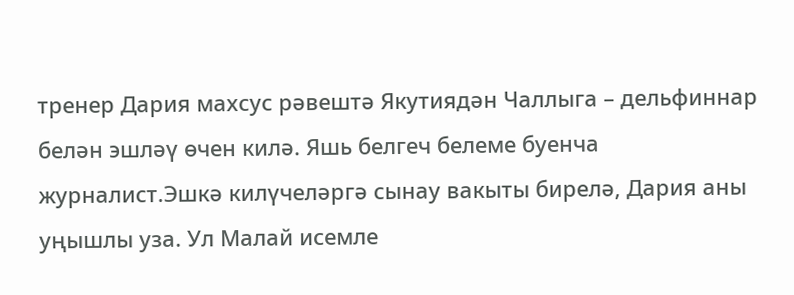тренер Дария махсус рәвештә Якутиядән Чаллыга – дельфиннар белән эшләү өчен килә. Яшь белгеч белеме буенча журналист.Эшкә килүчеләргә сынау вакыты бирелә, Дария аны уңышлы уза. Ул Малай исемле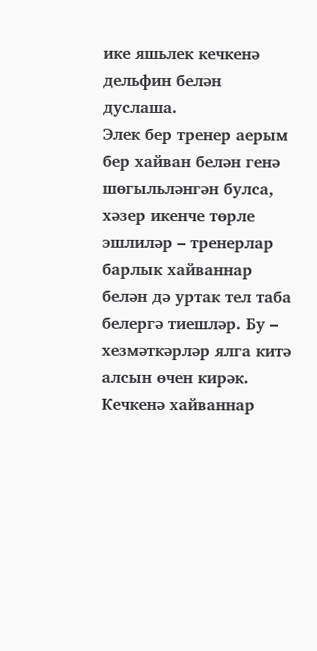ике яшьлек кечкенә дельфин белән дуслаша.
Элек бер тренер аерым бер хайван белән генә шөгыльләнгән булса, хәзер икенче төрле эшлиләр – тренерлар барлык хайваннар белән дә уртак тел таба белергә тиешләр. Бу – хезмәткәрләр ялга китә алсын өчен кирәк. Кечкенә хайваннар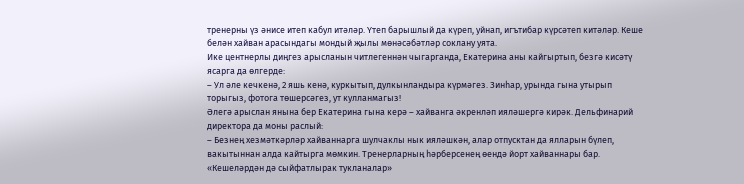тренерны үз әнисе итеп кабул итәләр. Үтеп барышлый да күреп, уйнап, игътибар күрсәтеп китәләр. Кеше белән хайван арасындагы мондый җылы мөнәсәбәтләр соклану уята.
Ике центнерлы диңгез арысланын читлегеннән чыгарганда, Екатерина аны кайгыртып, безгә кисәтү ясарга да өлгерде:
– Ул әле кечкенә, 2 яшь кенә, куркытып, дулкынландыра күрмәгез. Зинһар, урында гына утырып торыгыз, фотога төшерсәгез, ут кулланмагыз!
Әлегә арыслан янына бер Екатерина гына керә – хайванга әкренләп ияләшергә кирәк. Дельфинарий директора да моны раслый:
– Безнең хезмәткәрләр хайваннарга шулчаклы нык ияләшкән, алар отпусктан да ялларын бүлеп, вакытыннан алда кайтырга мөмкин. Тренерларның һәрберсенең өендә йорт хайваннары бар.
«Кешеләрдән дә сыйфатлырак тукланалар»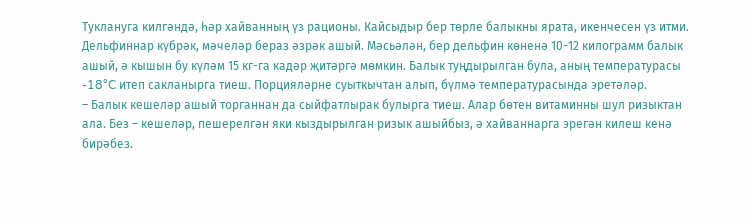Туклануга килгәндә, һәр хайванның үз рационы. Кайсыдыр бер төрле балыкны ярата, икенчесен үз итми. Дельфиннар күбрәк, мәчеләр бераз әзрәк ашый. Мәсьәлән, бер дельфин көненә 10-12 килограмм балык ашый, ә кышын бу күләм 15 кг-га кадәр җитәргә мөмкин. Балык туңдырылган була, аның температурасы -18°C итеп сакланырга тиеш. Порцияләрне суыткычтан алып, бүлмә температурасында эретәләр.
– Балык кешеләр ашый торганнан да сыйфатлырак булырга тиеш. Алар бөтен витаминны шул ризыктан ала. Без – кешеләр, пешерелгән яки кыздырылган ризык ашыйбыз, ә хайваннарга эрегән килеш кенә бирәбез.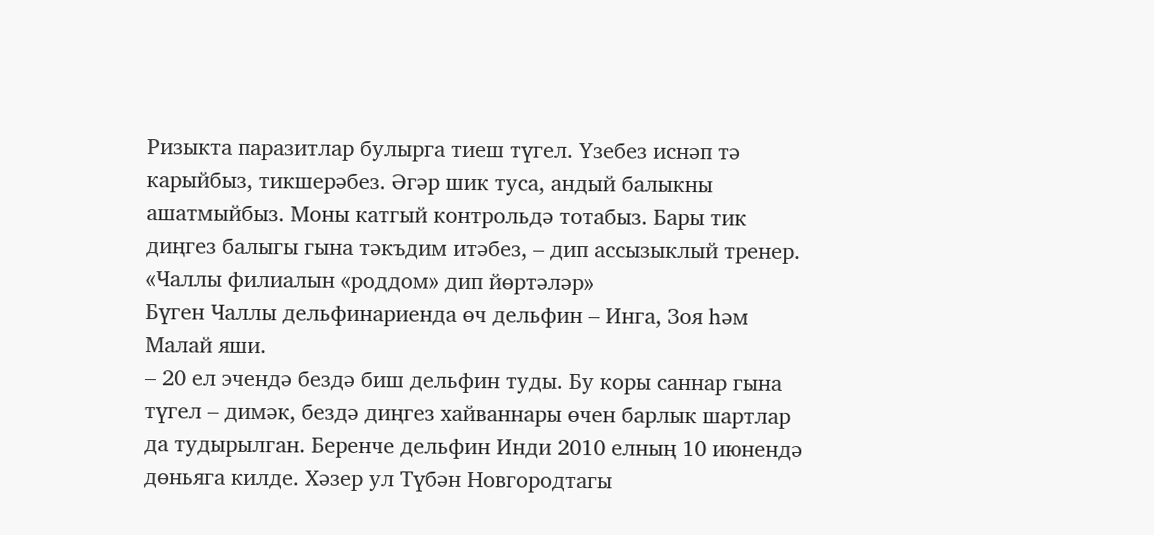Ризыкта паразитлар булырга тиеш түгел. Үзебез иснәп тә карыйбыз, тикшерәбез. Әгәр шик туса, андый балыкны ашатмыйбыз. Моны катгый контрольдә тотабыз. Бары тик диңгез балыгы гына тәкъдим итәбез, – дип ассызыклый тренер.
«Чаллы филиалын «роддом» дип йөртәләр»
Бүген Чаллы дельфинариенда өч дельфин – Инга, Зоя һәм Малай яши.
– 20 ел эчендә бездә биш дельфин туды. Бу коры саннар гына түгел – димәк, бездә диңгез хайваннары өчен барлык шартлар да тудырылган. Беренче дельфин Инди 2010 елның 10 июнендә дөньяга килде. Хәзер ул Түбән Новгородтагы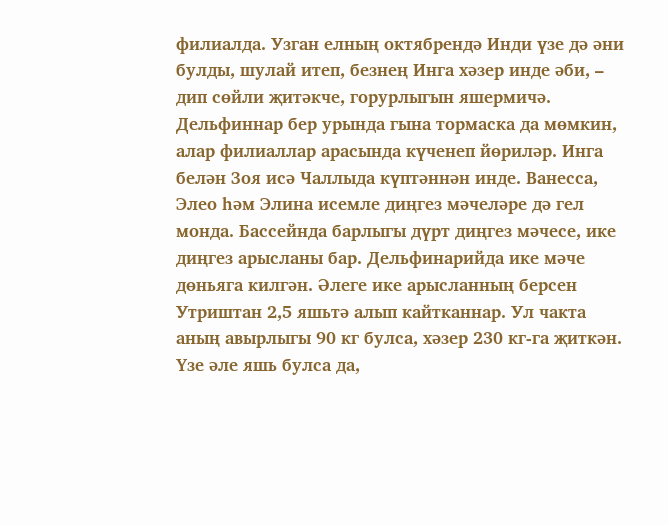филиалда. Узган елның октябрендә Инди үзе дә әни булды, шулай итеп, безнең Инга хәзер инде әби, – дип сөйли җитәкче, горурлыгын яшермичә.
Дельфиннар бер урында гына тормаска да мөмкин, алар филиаллар арасында күченеп йөриләр. Инга белән Зоя исә Чаллыда күптәннән инде. Ванесса, Элео һәм Элина исемле диңгез мәчеләре дә гел монда. Бассейнда барлыгы дүрт диңгез мәчесе, ике диңгез арысланы бар. Дельфинарийда ике мәче дөньяга килгән. Әлеге ике арысланның берсен Утриштан 2,5 яшьтә алып кайтканнар. Ул чакта аның авырлыгы 90 кг булса, хәзер 230 кг-га җиткән. Үзе әле яшь булса да,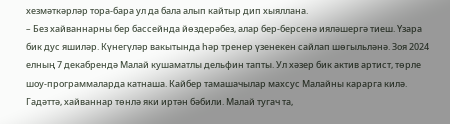хезмәткәрләр тора-бара ул да бала алып кайтыр дип хыяллана.
– Без хайваннарны бер бассейнда йөздерәбез, алар бер-берсенә ияләшергә тиеш. Үзара бик дус яшиләр. Күнегүләр вакытында һәр тренер үзенекен сайлап шөгыльләнә. Зоя 2024 елның 7 декабрендә Малай кушаматлы дельфин тапты. Ул хәзер бик актив артист, төрле шоу-программаларда катнаша. Кайбер тамашачылар махсус Малайны карарга килә. Гадәттә, хайваннар төнлә яки иртән бәбили. Малай тугач та,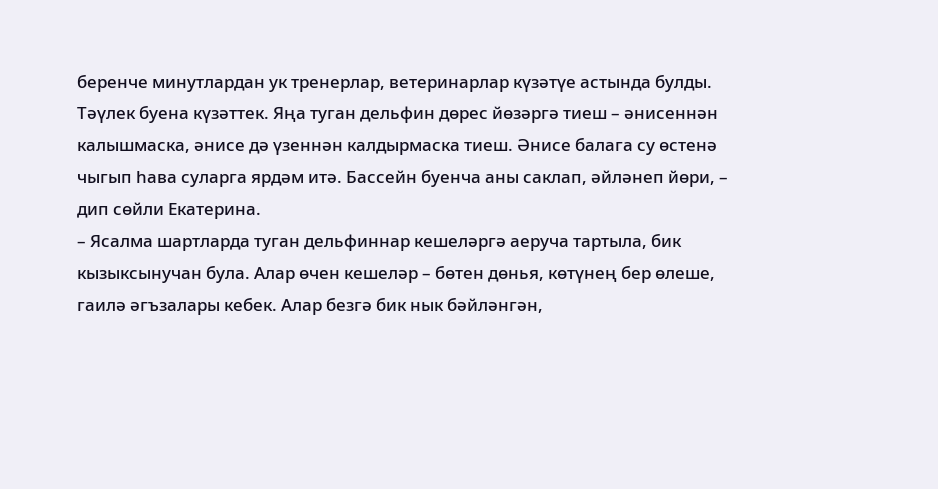беренче минутлардан ук тренерлар, ветеринарлар күзәтүе астында булды. Тәүлек буена күзәттек. Яңа туган дельфин дөрес йөзәргә тиеш – әнисеннән калышмаска, әнисе дә үзеннән калдырмаска тиеш. Әнисе балага су өстенә чыгып һава суларга ярдәм итә. Бассейн буенча аны саклап, әйләнеп йөри, – дип сөйли Екатерина.
– Ясалма шартларда туган дельфиннар кешеләргә аеруча тартыла, бик кызыксынучан була. Алар өчен кешеләр – бөтен дөнья, көтүнең бер өлеше, гаилә әгъзалары кебек. Алар безгә бик нык бәйләнгән,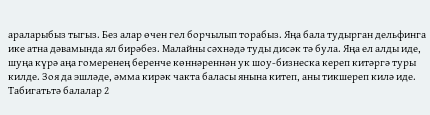араларыбыз тыгыз. Без алар өчен гел борчылып торабыз. Яңа бала тудырган дельфинга ике атна дәвамында ял бирәбез. Малайны сәхнәдә туды дисәк тә була. Яңа ел алды иде, шуңа күрә аңа гомеренең беренче көннәреннән ук шоу-бизнеска кереп китәргә туры килде. Зоя да эшләде, әмма кирәк чакта баласы янына китеп, аны тикшереп килә иде. Табигатьтә балалар 2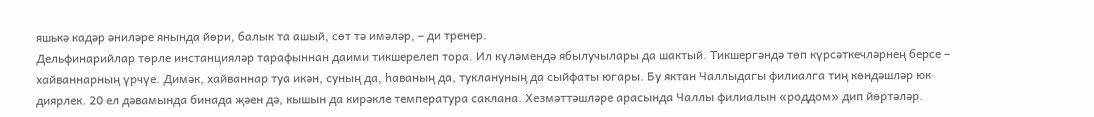яшькә кадәр әниләре янында йөри, балык та ашый, сөт тә имәләр, – ди тренер.
Дельфинарийлар төрле инстанцияләр тарафыннан даими тикшерелеп тора. Ил күләмендә ябылучылары да шактый. Тикшергәндә төп күрсәткечләрнең берсе – хайваннарның үрчүе. Димәк, хайваннар туа икән, суның да, һаваның да, туклануның да сыйфаты югары. Бу яктан Чаллыдагы филиалга тиң көндәшләр юк диярлек. 20 ел дәвамында бинада җәен дә, кышын да кирәкле температура саклана. Хезмәттәшләре арасында Чаллы филиалын «роддом» дип йөртәләр.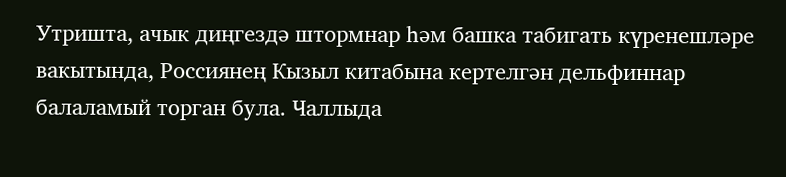Утришта, ачык диңгездә штормнар һәм башка табигать күренешләре вакытында, Россиянең Кызыл китабына кертелгән дельфиннар балаламый торган була. Чаллыда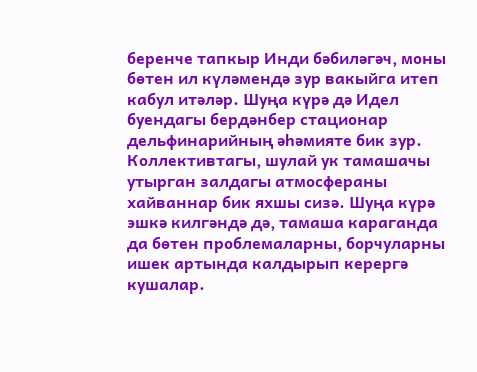беренче тапкыр Инди бәбиләгәч, моны бөтен ил күләмендә зур вакыйга итеп кабул итәләр. Шуңа күрә дә Идел буендагы бердәнбер стационар дельфинарийның әһәмияте бик зур.
Коллективтагы, шулай ук тамашачы утырган залдагы атмосфераны хайваннар бик яхшы сизә. Шуңа күрә эшкә килгәндә дә, тамаша караганда да бөтен проблемаларны, борчуларны ишек артында калдырып керергә кушалар.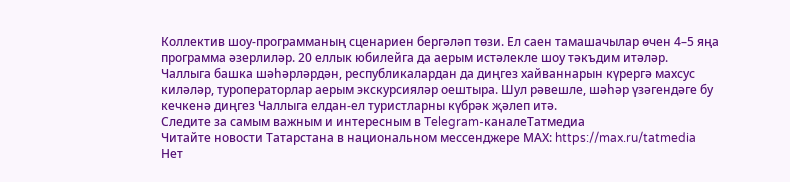Коллектив шоу-программаның сценариен бергәләп төзи. Ел саен тамашачылар өчен 4–5 яңа программа әзерлиләр. 20 еллык юбилейга да аерым истәлекле шоу тәкъдим итәләр.
Чаллыга башка шәһәрләрдән, республикалардан да диңгез хайваннарын күрергә махсус киләләр, туроператорлар аерым экскурсияләр оештыра. Шул рәвешле, шәһәр үзәгендәге бу кечкенә диңгез Чаллыга елдан-ел туристларны күбрәк җәлеп итә.
Следите за самым важным и интересным в Telegram-каналеТатмедиа
Читайте новости Татарстана в национальном мессенджере MАХ: https://max.ru/tatmedia
Нет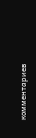комментариев